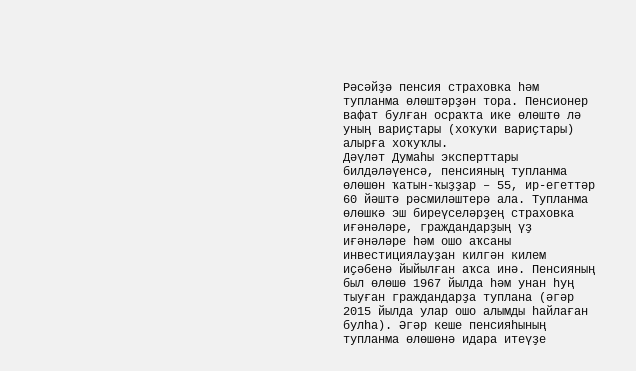Рәсәйҙә пенсия страховка һәм тупланма өлөштәрҙән тора. Пенсионер вафат булған осраҡта ике өлөштө лә уның вариҫтары (хоҡуҡи вариҫтары) алырға хоҡуҡлы.
Дәүләт Думаһы эксперттары билдәләүенсә, пенсияның тупланма өлөшөн ҡатын-ҡыҙҙар – 55, ир-егеттәр 60 йәштә рәсмиләштерә ала. Тупланма өлөшкә эш биреүселәрҙең страховка иғәнәләре, граждандарҙың үҙ иғәнәләре һәм ошо аҡсаны инвестициялауҙан килгән килем иҫәбенә йыйылған аҡса инә. Пенсияның был өлөшө 1967 йылда һәм унан һуң тыуған граждандарҙа туплана (әгәр 2015 йылда улар ошо алымды һайлаған булһа). Әгәр кеше пенсияһының тупланма өлөшөнә идара итеүҙе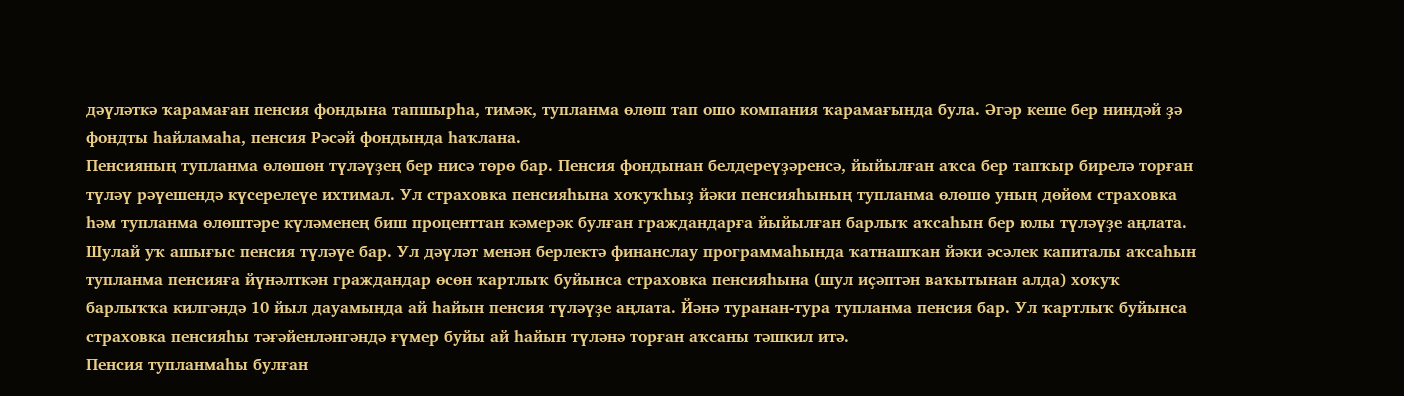дәүләткә ҡарамаған пенсия фондына тапшырһа, тимәк, тупланма өлөш тап ошо компания ҡарамағында була. Әгәр кеше бер ниндәй ҙә фондты һайламаһа, пенсия Рәсәй фондында һаҡлана.
Пенсияның тупланма өлөшөн түләүҙең бер нисә төрө бар. Пенсия фондынан белдереүҙәренсә, йыйылған аҡса бер тапҡыр бирелә торған түләү рәүешендә күсерелеүе ихтимал. Ул страховка пенсияһына хоҡуҡһыҙ йәки пенсияһының тупланма өлөшө уның дөйөм страховка һәм тупланма өлөштәре күләменең биш проценттан кәмерәк булған граждандарға йыйылған барлыҡ аҡсаһын бер юлы түләүҙе аңлата.
Шулай уҡ ашығыс пенсия түләүе бар. Ул дәүләт менән берлектә финанслау программаһында ҡатнашҡан йәки әсәлек капиталы аҡсаһын тупланма пенсияға йүнәлткән граждандар өсөн ҡартлыҡ буйынса страховка пенсияһына (шул иҫәптән ваҡытынан алда) хоҡуҡ барлыҡҡа килгәндә 10 йыл дауамында ай һайын пенсия түләүҙе аңлата. Йәнә туранан-тура тупланма пенсия бар. Ул ҡартлыҡ буйынса страховка пенсияһы тәғәйенләнгәндә ғүмер буйы ай һайын түләнә торған аҡсаны тәшкил итә.
Пенсия тупланмаһы булған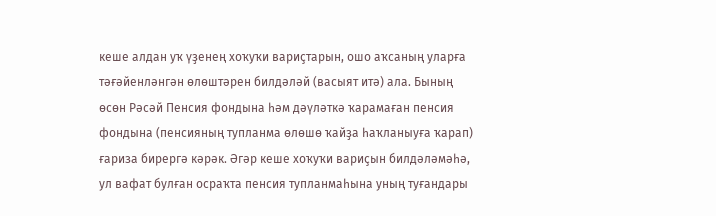кеше алдан уҡ үҙенең хоҡуҡи вариҫтарын, ошо аҡсаның уларға тәғәйенләнгән өлөштәрен билдәләй (васыят итә) ала. Бының өсөн Рәсәй Пенсия фондына һәм дәүләткә ҡарамаған пенсия фондына (пенсияның тупланма өлөшө ҡайҙа һаҡланыуға ҡарап) ғариза бирергә кәрәк. Әгәр кеше хоҡуҡи вариҫын билдәләмәһә, ул вафат булған осраҡта пенсия тупланмаһына уның туғандары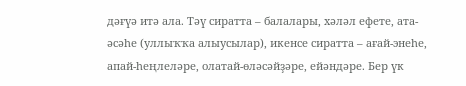дәғүә итә ала. Тәү сиратта – балалары, хәләл ефете, ата-әсәһе (уллыҡҡа алыусылар), икенсе сиратта – ағай-энеһе, апай-һеңлеләре, олатай-өләсәйҙәре, ейәндәре. Бер үк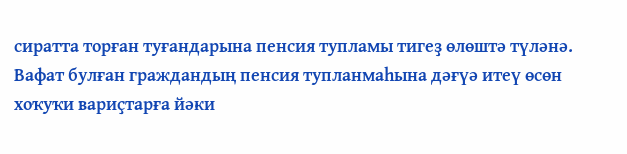сиратта торған туғандарына пенсия тупламы тигеҙ өлөштә түләнә.
Вафат булған граждандың пенсия тупланмаһына дәғүә итеү өсөн хоҡуҡи вариҫтарға йәки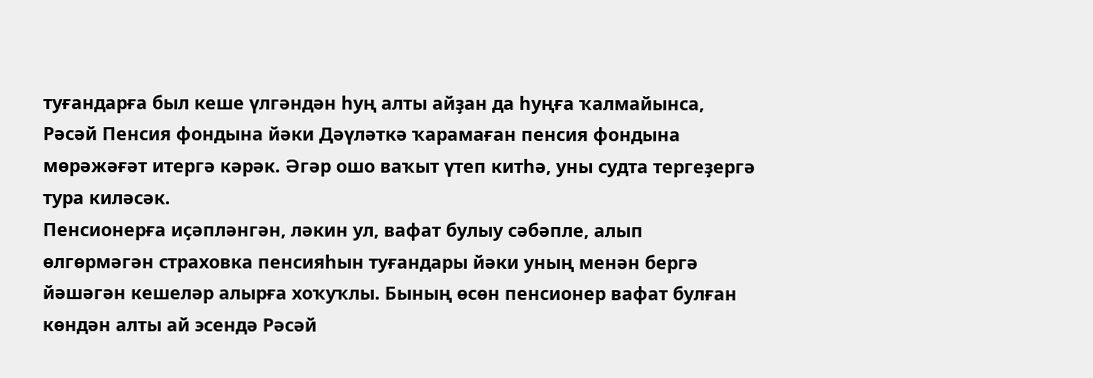туғандарға был кеше үлгәндән һуң алты айҙан да һуңға ҡалмайынса, Рәсәй Пенсия фондына йәки Дәүләткә ҡарамаған пенсия фондына мөрәжәғәт итергә кәрәк. Әгәр ошо ваҡыт үтеп китһә, уны судта тергеҙергә тура киләсәк.
Пенсионерға иҫәпләнгән, ләкин ул, вафат булыу сәбәпле, алып өлгөрмәгән страховка пенсияһын туғандары йәки уның менән бергә йәшәгән кешеләр алырға хоҡуҡлы. Бының өсөн пенсионер вафат булған көндән алты ай эсендә Рәсәй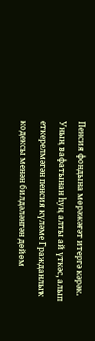Пенсия фондына мөрәжәғәт итергә кәрәк. Уның вафатынан һуң алты ай үткәс, алып еткерелмәгән пенсия күләме Гражданлыҡ кодексы менән билдәләнгән дөйөм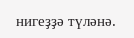нигеҙҙә түләнә.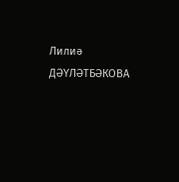Лилиә ДӘҮЛӘТБӘКОВА